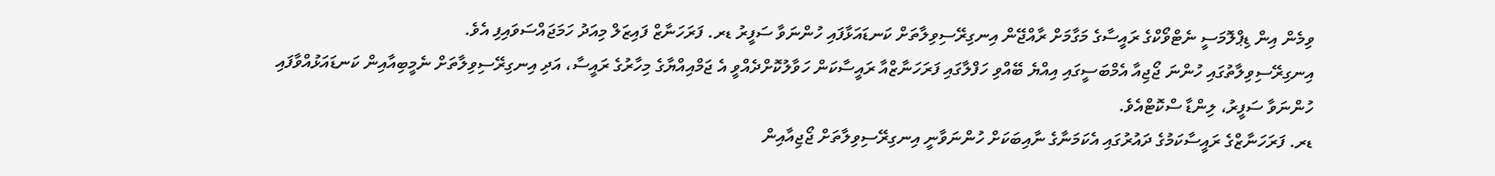ވިމެން އިން ޑިޕްލޮމަސީ ނެޓްވޯކްގެ ރައީސާގެ މަގާމަށް ރާއްޖޭން އިނގިރޭސިވިލާތަށް ކަނޑައަޅާފައި ހުންނަވާ ސަފީރު ޑރ. ފަރަހަނާޒް ފައިޒަލް މިއަދު ހަމަޖައްސަވައިފި އެވެ.
އިނގިރޭސިވިލާތުގައި ހުންނަ ޖޯޖިއާ އެމްބަސީގައި އިއްޔެ ބޭއްވި ހަފްލާގައި ފަރަހަނާޒްއާ ރައީސާކަން ހަވާލުކޮށްދެއްވީ އެ ޖަމްއިއްޔާގެ މިހާރުގެ ރައީސާ، އަދި އިނގިރޭސިވިލާތަށް ނެމީބިއާއިން ކަނޑައަޅުއްވާފައި ހުންނަވާ ސަފީރު، ލިންޑާ ސްކޮޓްއެވެ.
ޑރ. ފަރަހަނާޒްގެ ރައީސާކަމުގެ ދައުރުގައި އެކަމަނާގެ ނާއިބަކަށް ހުންނަވާނީ އިނގިރޭސިވިލާތަށް ޖޯޖިއާއިން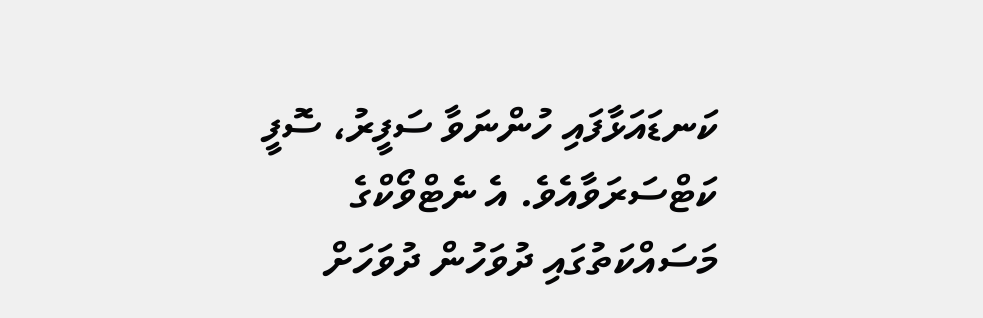ކަނޑައަޅާފައި ހުންނަވާ ސަފީރު، ސޮފީ ކަޓްސަރަވާއެވެ. އެ ނެޓްވޯކްގެ މަސައްކަތުގައި ދުވަހުން ދުވަހަށް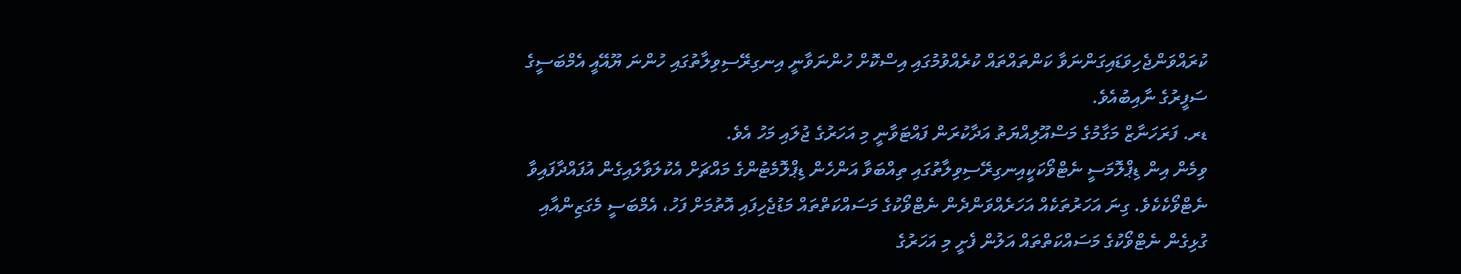ކުރައްވަންޖެހިވަޑައިގަންނަވާ ކަންތައްތައް ކުރެއްވުމުގައި އިސްކޮށް ހުންނަވާނީ އިނގިރޭސިވިލާތުގައި ހުންނަ ޔޫއޭއީ އެމްބަސީގެ ސަފީރުގެ ނާއިބުއެވެ.
ޑރ. ފަރަހަނާޒް މަގާމުގެ މަސްއޫލިއްޔަތު އަދާކުރަން ފައްޓަވާނީ މި އަހަރުގެ ޖުލައި މަހު އެވެ.
ވިމެން އިން ޑިޕްލޮމަސީ ނެޓްވޯކަކީއިނގިރޭސިވިލާތުގައި ތިއްބަވާ އަންހެން ޑިޕްލޮމެޓުންގެ މައްޗަށް އެކުލަވާލައިގެން އުފައްދާފައިވާ ނެޓްވޯކެކެވެ. ގިނަ އަހަރުތަކެއް އަހަރެއްވަންދެން ނެޓްވޯކުގެ މަސައްކަތްތައް މަޑުޖެހިފައި އޮތުމަށް ފަހު، އެމްބަސީ މެގަޒިންއާއި ގުޅިގެން ނެޓްވޯކުގެ މަސައްކަތްތައް އަލުން ފެށީ މި އަހަރުގެ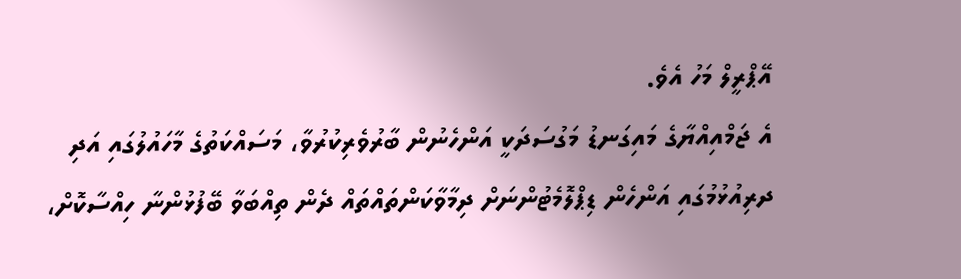އޭޕްރީލް މަހު އެވެ.
އެ ޖަމްއިއްޔާގެ މައިގަނޑު މަގުސަދަކީ އަންހެނުން ބާރުވެރިކުރުވާ، މަސައްކަތުގެ މާހައުލުގައި އަދި ދރިއުޅުމުގައި އަންހެން ޑިޕްލޮމެޓުންނަށް ދިމާވާކަންތައްތައް ދެން ތިއްބަވާ ބޭފުޅުންނާ ހިއްސާކޮށް،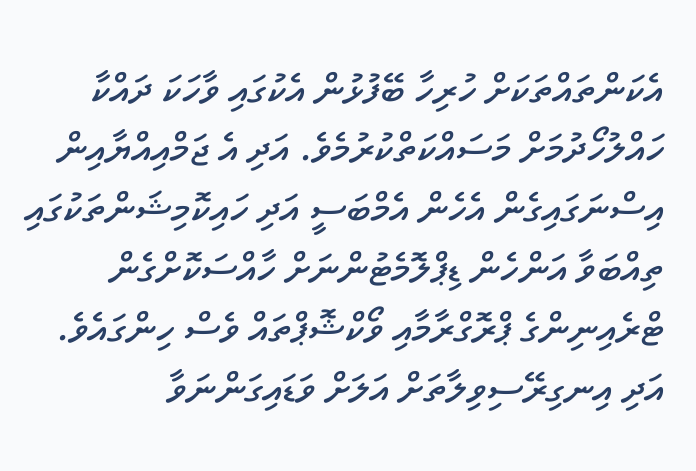އެކަންތައްތަކަށް ހުރިހާ ބޭފުޅުން އެކުގައި ވާހަކަ ދައްކާ ހައްލުހޯދުމަށް މަސައްކަތްކުރުމެވެ. އަދި އެ ޖަމްއިއްޔާއިން އިސްނަގައިގެން އެހެން އެމްބަސީ އަދި ހައިކޮމިޝަންތަކުގައި ތިއްބަވާ އަންހެން ޑިޕްލޮމެޓުންނަށް ހާއްސަކޮށްގެން ޓްރެއިނިންގެ ޕްރޮގްރާމާއި ވޯކްޝޮޕްތައް ވެސް ހިންގައެވެ. އަދި އިނގިރޭސިވިލާތަށް އަލަށް ވަޑައިގަންނަވާ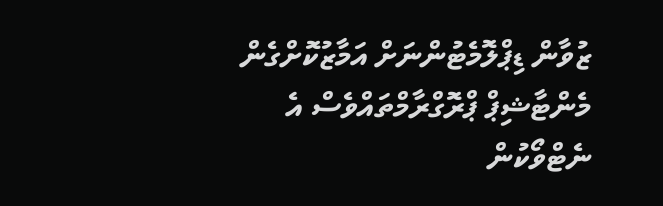ޒުވާން ޑިޕްލޮމެޓުންނަށް އަމާޒުކޮށްގެން މެންޓާޝިޕް ޕްރޮގްރާމްތައްވެސް އެ ނެޓްވޯކުން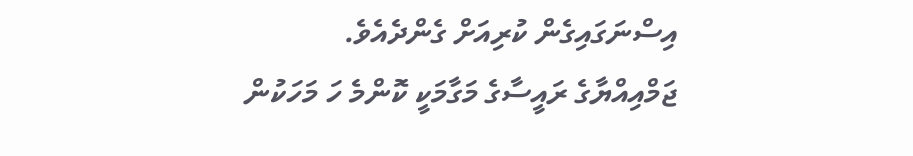އިސްނަގައިގެން ކުރިއަށް ގެންދެއެވެ.
ޖަމްއިއްޔާގެ ރައީސާގެ މަގާމަކީ ކޮންމެ ހަ މަހަކުން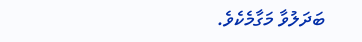ބަދަލުވާ މަގާމެކެވެ.